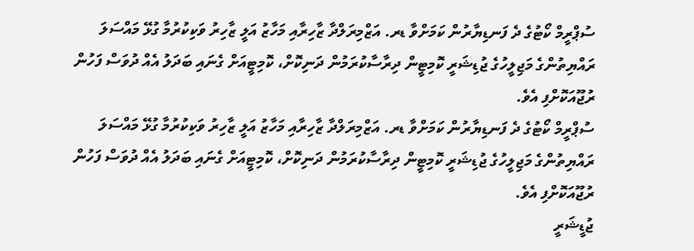ސުޕްރީމް ކޯޓުގެ ދެ ފަނޑިޔާރުން ކަމަށްވާ ޑރ. އަޒްމިރަލްދާ ޒާހިރާއި މަހާޒު އަލީ ޒާހިރު ވަކިކުރުމާ ގުޅޭ މައްސަލަ ރައްޔިތުންގެ މަޖިލީހުގެ ޖުޑިޝަރީ ކޮމިޓީން ދިރާސާކުރަމުން ދަނިކޮށް، ކޮމިޓީއަށް ގެނައި ބަދަލު އެއް ދުވަސް ފަހުން ރުޖޫއަކޮށްފި އެވެ.
ސުޕްރީމް ކޯޓުގެ ދެ ފަނޑިޔާރުން ކަމަށްވާ ޑރ. އަޒްމިރަލްދާ ޒާހިރާއި މަހާޒު އަލީ ޒާހިރު ވަކިކުރުމާ ގުޅޭ މައްސަލަ ރައްޔިތުންގެ މަޖިލީހުގެ ޖުޑިޝަރީ ކޮމިޓީން ދިރާސާކުރަމުން ދަނިކޮށް، ކޮމިޓީއަށް ގެނައި ބަދަލު އެއް ދުވަސް ފަހުން ރުޖޫއަކޮށްފި އެވެ.
ޖުޑީޝަރީ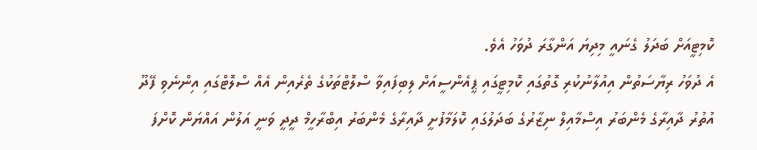ކޮމިޓީއަށް ބަދަލު ގެނައީ މިދިޔަ އަންގާރަ ދުވަހު އެވެ.
އެ ދުވަހު ރިޔާސަތުން އިއުލާނުކުރި ގޮތުގައި ކޮމިޓީގައި ޕީއެންސީއަށް ލިބިފައިވާ ސްލޮޓްތަކުގެ ތެރެއިން އެއް ސްލޮޓްގައި އިންނެވި ފޭދޫ އުތުރު ދާއިރާގެ މެންބަރު އިސްމާއިލް ނިޒާރުގެ ބަދަލުގައި ކޮލަމާފުށީ ދާއިރާގެ މެންބަރު އިބްރާހީމް ދީދީ ވަނީ އަލުން އައްޔަން ކޮށްފަ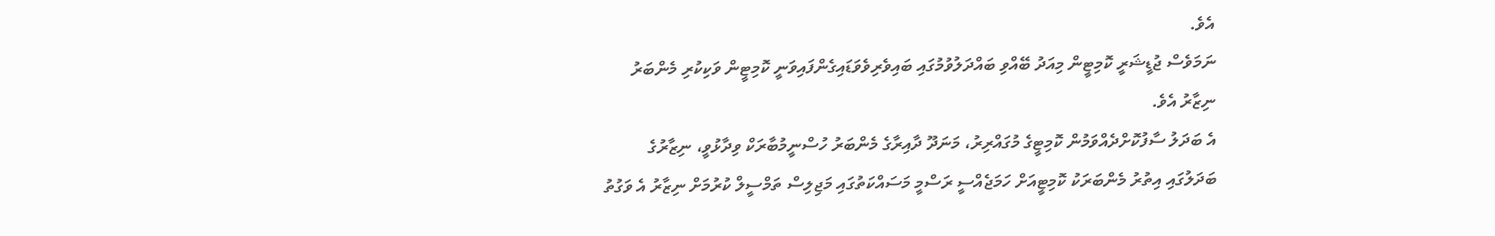އެވެ.
ނަމަވެސް ޖުޑީޝަރީ ކޮމިޓީން މިއަދު ބޭއްވި ބައްދަލުވުމުގައި ބައިވެރިވެވަޑައިގެންފައިވަނީ ކޮމިޓީން ވަކިކުރި މެންބަރު ނިޒާރު އެވެ.
އެ ބަދަލު ސާފުކޮށްދެއްވަމުން ކޮމިޓީގެ މުގައްރިރު، މަނަދޫ ދާއިރާގެ މެންބަރު ހުސްނީމުބާރަކް ވިދާޅުވީ، ނިޒާރުގެ ބަދަލުގައި އިތުރު މެންބަރަކު ކޮމިޓީއަށް ހަމަޖެއްސީ ރަސްމީ މަސައްކަތުގައި މަޖިލިސް ތަމްސީލް ކުރުމަށް ނިޒާރު އެ ވަގުތު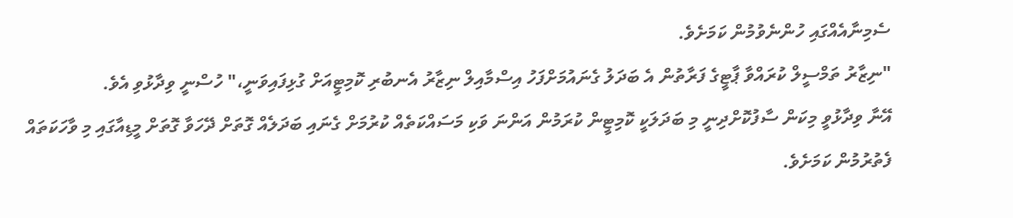ސެމިނާއެއްގައި ހުންނެވުމުން ކަމަށެވެ.
"ނިޒާރު ތަމްސީލް ކުރައްވާ ޕާޓީގެ ފަރާތުން އެ ބަދަލު ގެނައުމަށްފަހު އިސްމާއިލް ނިޒާރު އެނބުރި ކޮމިޓީއަށް ގުޅިފައިވަނީ،" ހުސްނީ ވިދާޅުވި އެވެ.
އޭނާ ވިދާޅުވީ މިކަން ސާފުކޮށްދިނީ މި ބަދަލަކީ ކޮމިޓީން ކުރަމުން އަންނަ ވަކި މަސައްކަތެއް ކުރުމަށް ގެނައި ބަދަލެއް ގޮތަށް ދޭހަވާ ގޮތަށް މީޑިއާގައި މި ވާހަކަތައް ފެތުރުމުން ކަމަށެވެ.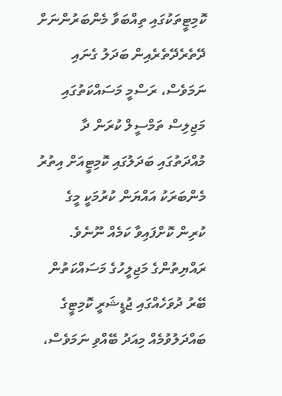ކޮމިޓީތަކުގައި ތިއްބަވާ މެންބަރުންނަށް ދޭތެރެދޭތެރެއިން ބަދަލު ގެނައި ނަމަވެސް، ރަސްމީ މަސައްކަތުގައި މަޖިލިސް ތަމްސީލް ކުރަން ދާ މުއްދަތުގައި ބަދަލުގައި ކޮމިޓީއަށް އިތުރު މެންބަރަކު އައްޔަން ކުރުމަކީ މީގެ ކުރިން ކޮށްފައިވާ ކަމެއް ނޫނެވެ.
ރައްޔިތުންގެ މަޖިލީހުގެ މަސައްކަތުން ބޭރު ދުވަހެއްގައި ޖުޑީޝަރީ ކޮމިޓީގެ ބައްދަލުވުމެއް މިއަދު ބޭއްވި ނަމަވެސް،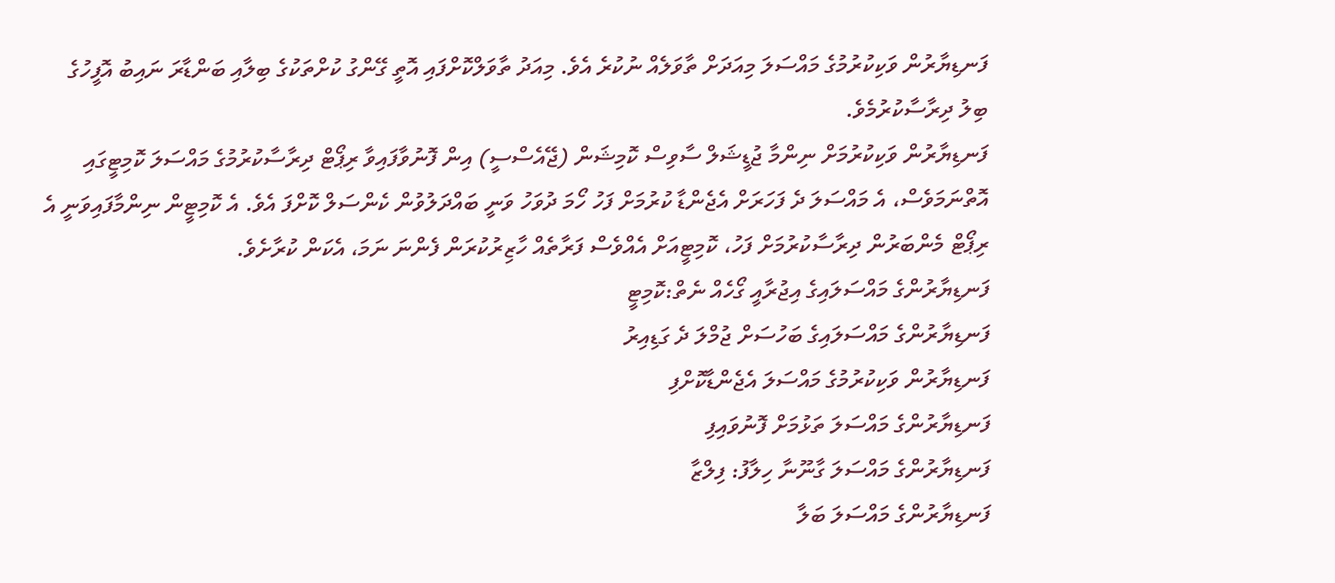ފަނޑިޔާރުން ވަކިކުރުމުގެ މައްސަލަ މިއަދަށް ތާވަލެއް ނުކުރެ އެވެ. މިއަދު ތާވަލްކޮށްފައި އޮތީ ގޭންގު ކުށްތަކުގެ ބިލާއި ބަންޑާރަ ނައިބު އޮފީހުގެ ބިލު ދިރާސާކުރުމެވެ.
ފަނޑިޔާރުން ވަކިކުރުމަށް ނިންމާ ޖުޑީޝަލް ސާވިސް ކޮމިޝަން (ޖޭއެސްސީ) އިން ފޮނުވާފައިވާ ރިޕޯޓް ދިރާސާކުރުމުގެ މައްސަލަ ކޮމިޓީގައި އޮތްނަމަވެސް، އެ މައްސަލަ ދެ ފަހަރަށް އެޖެންޑާ ކުރުމަށް ފަހު ހޯމަ ދުވަހު ވަނީ ބައްދަލުވުން ކެންސަލް ކޮށްފަ އެވެ. އެ ކޮމިޓީން ނިންމާފައިވަނީ އެ ރިޕޯޓް މެންބަރުން ދިރާސާކުރުމަށް ފަހު، ކޮމިޓީއަށް އެއްވެސް ފަރާތެއް ހާޒިރުކުރަން ފެންނަ ނަމަ، އެކަން ކުރާށެވެ.
ފަނޑިޔާރުންގެ މައްސަލައިގެ އިޖުރާއީ ގޯހެއް ނެތް:ކޮމިޓީ
ފަނޑިޔާރުންގެ މައްސަލައިގެ ބަހުސަށް ޖުމްލަ ދެ ގަޑިއިރު
ފަނޑިޔާރުން ވަކިކުރުމުގެ މައްސަލަ އެޖެންޑާކޮށްފި
ފަނޑިޔާރުންގެ މައްސަލަ ތަޅުމަށް ފޮނުވައިފި
ފަނޑިޔާރުންގެ މައްސަލަ ގާނޫނާ ހިލާފު: ފިލްޒާ
ފަނޑިޔާރުންގެ މައްސަލަ ބަލާ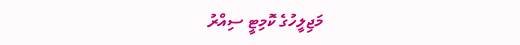މަޖިލީހުގެ ކޮމިޓީ ސިއްރު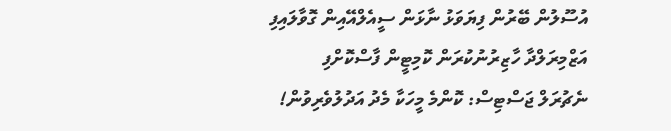އުސޫލުން ބޭރުން ފިޔަވަޅު ނާޅަން ސީއެލްއޭއިން ގޮވާލައިފި
އަޒްމިރަލްދާ ހާޒިރުނުކުރަން ކޮމިޓީން ފާސްކޮށްފި
ނެޗުރަލް ޖަސްޓިސް: ކޮންމެ މީހަކާ މެދު އަދުލުވެރިވުން!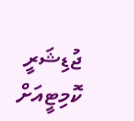ޖުޑިޝަރީ ކޮމިޓީއަށް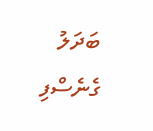ބަދަލު ގެނެސްފި